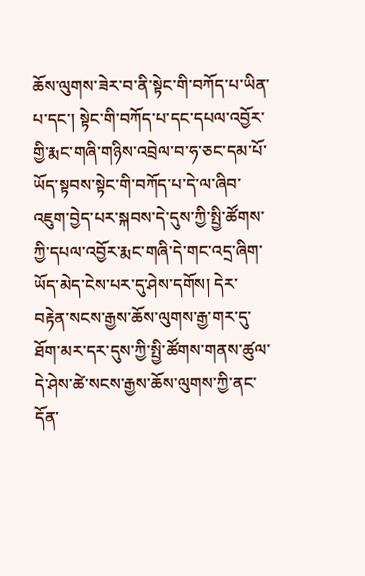ཆོས་ལུགས་ཟེར་བ་ནི་སྟེང་གི་བཀོད་པ་ཡིན་པ་དང་། སྟེང་གི་བཀོད་པ་དང་དཔལ་འབྱོར་གྱི་རྨང་གཞི་གཉིས་འབྲེལ་བ་ཧ་ཅང་དམ་པོ་ཡོད་སྟབས་སྟེང་གི་བཀོད་པ་དེ་ལ་ཞིབ་འཇུག་བྱེད་པར་སྐབས་དེ་དུས་ཀྱི་སྤྱི་ཚོགས་ཀྱི་དཔལ་འབྱོར་རྨང་གཞི་དེ་གང་འདྲ་ཞིག་ཡོད་མེད་ངེས་པར་དུ་ཤེས་དགོས། དེར་བརྟེན་སངས་རྒྱས་ཆོས་ལུགས་རྒྱ་གར་དུ་ཐོག་མར་དར་དུས་ཀྱི་སྤྱི་ཚོགས་གནས་ཚུལ་དེ་ཤེས་ཚེ་སངས་རྒྱས་ཆོས་ལུགས་ཀྱི་ནང་དོན་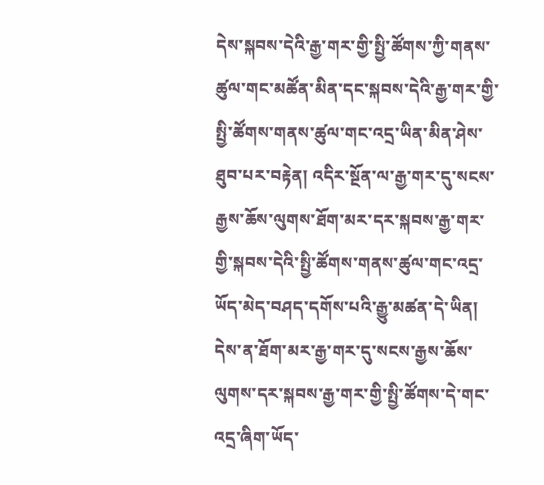དེས་སྐབས་དེའི་རྒྱ་གར་གྱི་སྤྱི་ཚོགས་ཀྱི་གནས་ཚུལ་གང་མཚོན་མིན་དང་སྐབས་དེའི་རྒྱ་གར་གྱི་སྤྱི་ཚོགས་གནས་ཚུལ་གང་འདྲ་ཡིན་མིན་ཤེས་ཐུབ་པར་བརྟེན། འདིར་སྔོན་ལ་རྒྱ་གར་དུ་སངས་རྒྱས་ཆོས་ལུགས་ཐོག་མར་དར་སྐབས་རྒྱ་གར་གྱི་སྐབས་དེའི་སྤྱི་ཚོགས་གནས་ཚུལ་གང་འདྲ་ཡོད་མེད་བཤད་དགོས་པའི་རྒྱུ་མཚན་དེ་ཡིན། དེས་ན་ཐོག་མར་རྒྱ་གར་དུ་སངས་རྒྱས་ཆོས་ལུགས་དར་སྐབས་རྒྱ་གར་གྱི་སྤྱི་ཚོགས་དེ་གང་འདྲ་ཞིག་ཡོད་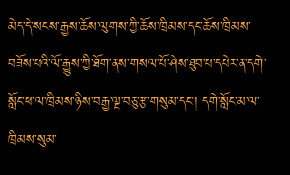མེད་དེ་སངས་རྒྱས་ཆོས་ལུགས་ཀྱི་ཆོས་ཁྲིམས་དང་ཆོས་ཁྲིམས་བཟོས་པའི་ལོ་རྒྱུས་ཀྱི་ཐོག་ནས་གསལ་པོ་ཤེས་ཐུབ་པ་དཔེར་ན་དགེ་སློང་ཕ་ལ་ཁྲིམས་ཉིས་བརྒྱ་ལྔ་བཅུ་རྩ་གསུམ་དང་། དགེ་སློང་མ་ལ་ཁྲིམས་སུམ་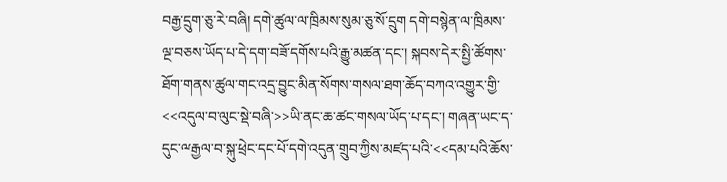བརྒྱ་དྲུག་ཅུ་རེ་བཞི། དགེ་ཚུལ་ལ་ཁྲིམས་སུམ་ཅུ་སོ་དྲུག དགེ་བསྙེན་ལ་ཁྲིམས་ལྔ་བཅས་ཡོད་པ་དེ་དག་བཟོ་དགོས་པའི་རྒྱུ་མཚན་དང་། སྐབས་དེར་སྤྱི་ཚོགས་ཐོག་གནས་ཚུལ་གང་འདྲ་བྱུང་མིན་སོགས་གསལ་ཐག་ཆོད་བཀའ་འགྱུར་གྱི་<<འདུལ་བ་ལུང་སྡེ་བཞི་>>ཡི་ནང་ཆ་ཚང་གསལ་ཡོད་པ་དང་། གཞན་ཡང་ད་དུང་ྋརྒྱལ་བ་སྐུ་ཕྲེང་དང་པོ་དགེ་འདུན་གྲུབ་ཀྱིས་མཛད་པའི་<<དམ་པའི་ཆོས་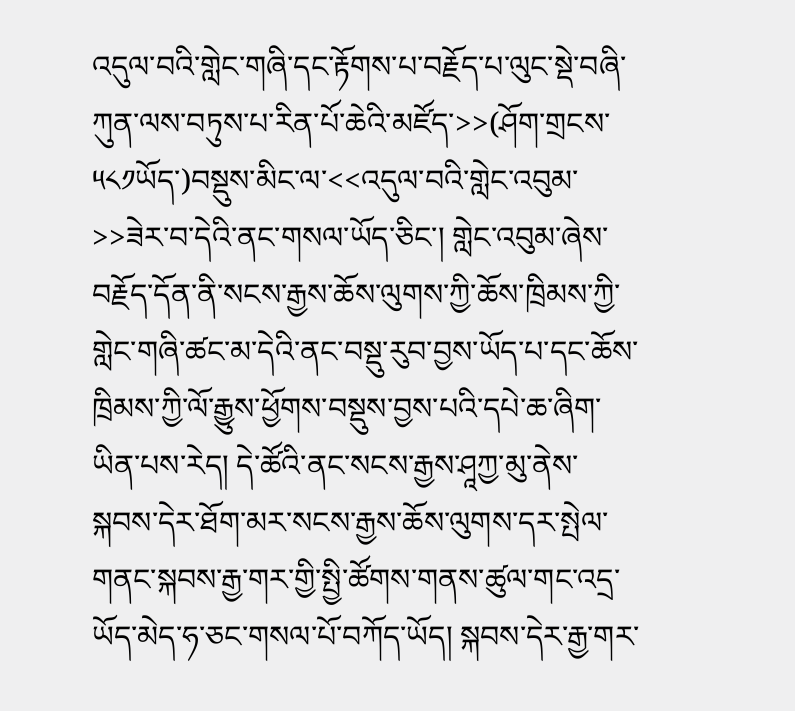འདུལ་བའི་གླེང་གཞི་དང་རྟོགས་པ་བརྗོད་པ་ལུང་སྡེ་བཞི་ཀུན་ལས་བཏུས་པ་རིན་པོ་ཆེའི་མཛོད་>>(ཤོག་གྲངས་༥༨༡ཡོད་)བསྡུས་མིང་ལ་<<འདུལ་བའི་གླེང་འབུམ་>>ཟེར་བ་དེའི་ནང་གསལ་ཡོད་ཅིང་། གླེང་འབུམ་ཞེས་བརྗོད་དོན་ནི་སངས་རྒྱས་ཆོས་ལུགས་ཀྱི་ཆོས་ཁྲིམས་ཀྱི་གླེང་གཞི་ཚང་མ་དེའི་ནང་བསྡུ་རུབ་བྱས་ཡོད་པ་དང་ཆོས་ཁྲིམས་ཀྱི་ལོ་རྒྱུས་ཕྱོགས་བསྡུས་བྱས་པའི་དཔེ་ཆ་ཞིག་ཡིན་པས་རེད། དེ་ཚོའི་ནང་སངས་རྒྱས་ཤཱཀྱ་མུ་ནེས་སྐབས་དེར་ཐོག་མར་སངས་རྒྱས་ཆོས་ལུགས་དར་སྤེལ་གནང་སྐབས་རྒྱ་གར་གྱི་སྤྱི་ཚོགས་གནས་ཚུལ་གང་འདྲ་ཡོད་མེད་ཧ་ཅང་གསལ་པོ་བཀོད་ཡོད། སྐབས་དེར་རྒྱ་གར་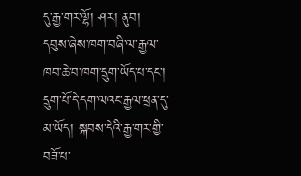དུ་རྒྱ་གར་ལྷོ། ཤར། ནུབ། དབུས་ཞེས་ཁག་བཞི་ལ་རྒྱལ་ཁབ་ཆེ་བ་ཁག་དྲུག་ཡོད་པ་དང་། དྲུག་པོ་དེ་དག་ལའང་རྒྱལ་ཕྲན་དུ་མ་ཡོད། སྐབས་དེའི་རྒྱ་གར་གྱི་བཟོ་པ་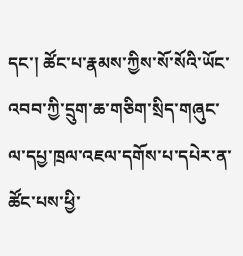དང་། ཚོང་པ་རྣམས་ཀྱིས་སོ་སོའི་ཡོང་འབབ་ཀྱི་དྲུག་ཆ་གཅིག་སྲིད་གཞུང་ལ་དཔྱ་ཁྲལ་འཇལ་དགོས་པ་དཔེར་ན་ཚོང་པས་ཕྱི་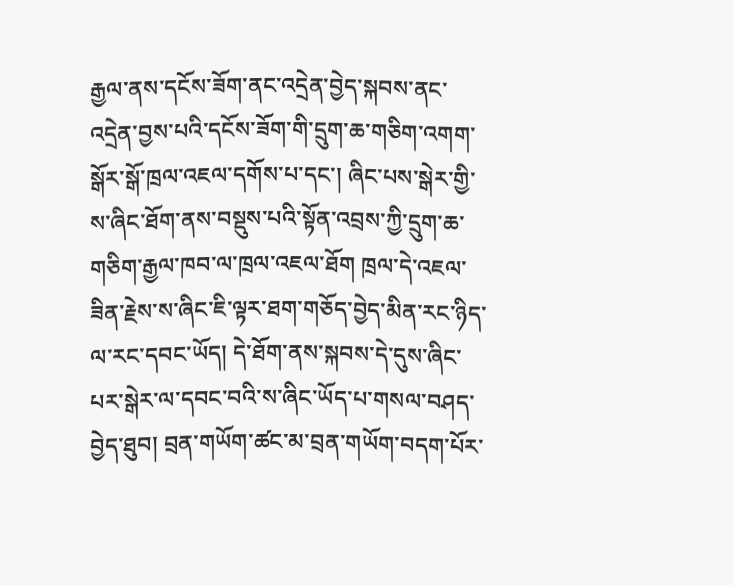རྒྱལ་ནས་དངོས་ཟོག་ནང་འདྲེན་བྱེད་སྐབས་ནང་འདྲེན་བྱས་པའི་དངོས་ཟོག་གི་དྲུག་ཆ་གཅིག་འགག་སྒོར་སྒོ་ཁྲལ་འཇལ་དགོས་པ་དང་། ཞིང་པས་སྒེར་གྱི་ས་ཞིང་ཐོག་ནས་བསྡུས་པའི་སྟོན་འབྲས་ཀྱི་དྲུག་ཆ་གཅིག་རྒྱལ་ཁབ་ལ་ཁྲལ་འཇལ་ཐོག ཁྲལ་དེ་འཇལ་ཟིན་རྗེས་ས་ཞིང་ཇི་ལྟར་ཐག་གཅོད་བྱེད་མིན་རང་ཉིད་ལ་རང་དབང་ཡོད། དེ་ཐོག་ནས་སྐབས་དེ་དུས་ཞིང་པར་སྒེར་ལ་དབང་བའི་ས་ཞིང་ཡོད་པ་གསལ་བཤད་བྱེད་ཐུབ། བྲན་གཡོག་ཚང་མ་བྲན་གཡོག་བདག་པོར་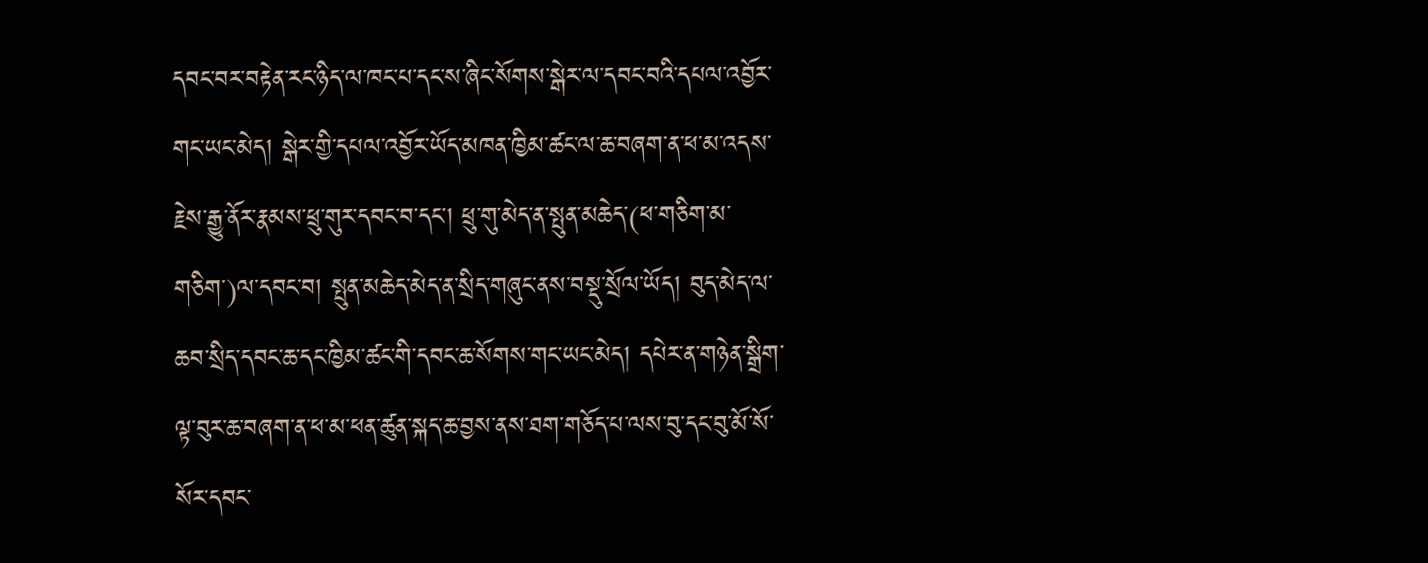དབང་བར་བརྟེན་རང་ཉིད་ལ་ཁང་པ་དང་ས་ཞིང་སོགས་སྒེར་ལ་དབང་བའི་དཔལ་འབྱོར་གང་ཡང་མེད། སྒེར་གྱི་དཔལ་འབྱོར་ཡོད་མཁན་ཁྱིམ་ཚང་ལ་ཆ་བཞག་ན་ཕ་མ་འདས་རྗེས་རྒྱུ་ནོར་རྣམས་ཕྲུ་གུར་དབང་བ་དང་། ཕྲུ་གུ་མེད་ན་སྤུན་མཆེད་(ཕ་གཅིག་མ་གཅིག་)ལ་དབང་བ། སྤུན་མཆེད་མེད་ན་སྲིད་གཞུང་ནས་བསྡུ་སྲོལ་ཡོད། བུད་མེད་ལ་ཆབ་སྲིད་དབང་ཆ་དང་ཁྱིམ་ཚང་གི་དབང་ཆ་སོགས་གང་ཡང་མེད། དཔེར་ན་གཉེན་སྒྲིག་ལྟ་བུར་ཆ་བཞག་ན་ཕ་མ་ཕན་ཚུན་སྐད་ཆ་བྱས་ནས་ཐག་གཅོད་པ་ལས་བུ་དང་བུ་མོ་སོ་སོར་དབང་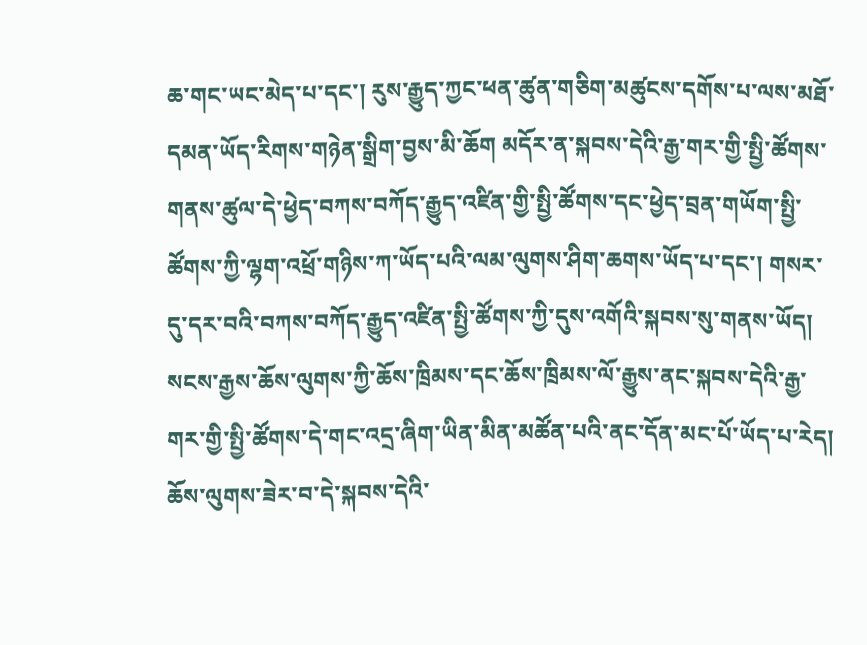ཆ་གང་ཡང་མེད་པ་དང་། རུས་རྒྱུད་ཀྱང་ཕན་ཚུན་གཅིག་མཚུངས་དགོས་པ་ལས་མཐོ་དམན་ཡོད་རིགས་གཉེན་སྒྲིག་བྱས་མི་ཆོག མདོར་ན་སྐབས་དེའི་རྒྱ་གར་གྱི་སྤྱི་ཚོགས་གནས་ཚུལ་དེ་ཕྱེད་བཀས་བཀོད་རྒྱུད་འཛིན་གྱི་སྤྱི་ཚོགས་དང་ཕྱེད་བྲན་གཡོག་སྤྱི་ཚོགས་ཀྱི་ལྷག་འཕྲོ་གཉིས་ཀ་ཡོད་པའི་ལམ་ལུགས་ཤིག་ཆགས་ཡོད་པ་དང་། གསར་དུ་དར་བའི་བཀས་བཀོད་རྒྱུད་འཛིན་སྤྱི་ཚོགས་ཀྱི་དུས་འགོའི་སྐབས་སུ་གནས་ཡོད། སངས་རྒྱས་ཆོས་ལུགས་ཀྱི་ཆོས་ཁྲིམས་དང་ཆོས་ཁྲིམས་ལོ་རྒྱུས་ནང་སྐབས་དེའི་རྒྱ་གར་གྱི་སྤྱི་ཚོགས་དེ་གང་འདྲ་ཞིག་ཡིན་མིན་མཚོན་པའི་ནང་དོན་མང་པོ་ཡོད་པ་རེད། ཆོས་ལུགས་ཟེར་བ་དེ་སྐབས་དེའི་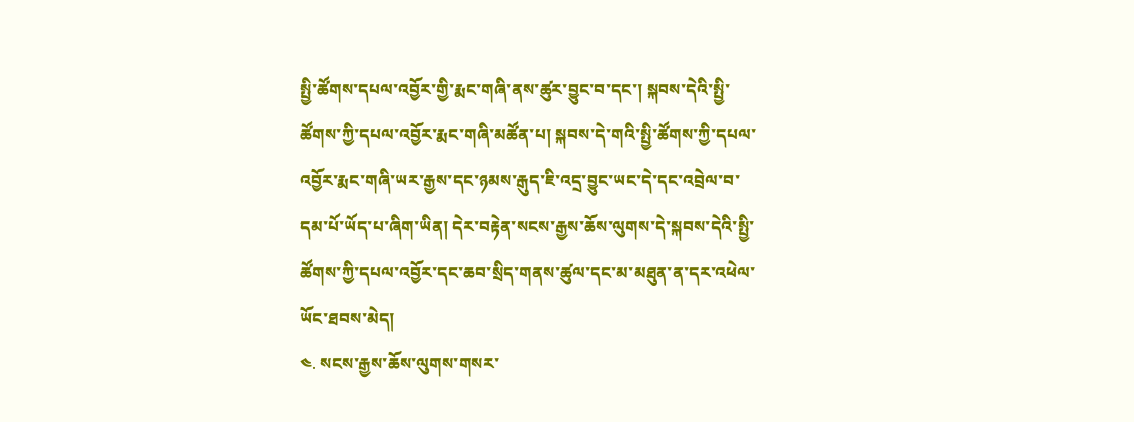སྤྱི་ཚོགས་དཔལ་འབྱོར་གྱི་རྨང་གཞི་ནས་ཚུར་བྱུང་བ་དང་། སྐབས་དེའི་སྤྱི་ཚོགས་ཀྱི་དཔལ་འབྱོར་རྨང་གཞི་མཚོན་པ། སྐབས་དེ་གའི་སྤྱི་ཚོགས་ཀྱི་དཔལ་འབྱོར་རྨང་གཞི་ཡར་རྒྱས་དང་ཉམས་རྒུད་ཇི་འདྲ་བྱུང་ཡང་དེ་དང་འབྲེལ་བ་དམ་པོ་ཡོད་པ་ཞིག་ཡིན། དེར་བརྟེན་སངས་རྒྱས་ཆོས་ལུགས་དེ་སྐབས་དེའི་སྤྱི་ཚོགས་ཀྱི་དཔལ་འབྱོར་དང་ཆབ་སྲིད་གནས་ཚུལ་དང་མ་མཐུན་ན་དར་འཕེལ་ཡོང་ཐབས་མེད།
༤. སངས་རྒྱས་ཆོས་ལུགས་གསར་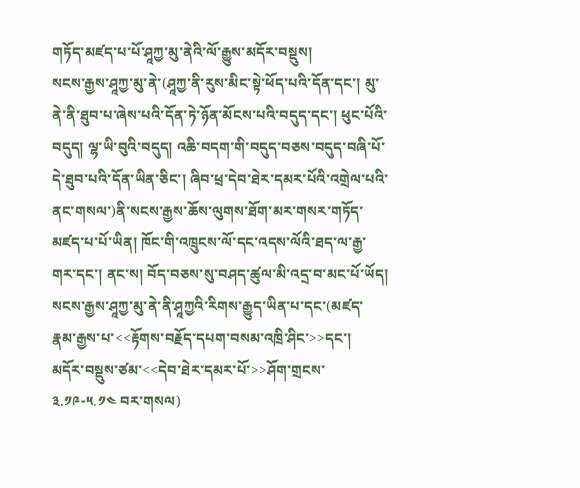གཏོད་མཛད་པ་པོ་ཤཱཀྱ་མུ་ནེའི་ལོ་རྒྱུས་མདོར་བསྡུས།
སངས་རྒྱས་ཤཱཀྱ་མུ་ནེ་(ཤཱཀྱ་ནི་རུས་མིང་སྟེ་ཕོད་པའི་དོན་དང་། མུ་ནེ་ནི་ཐུབ་པ་ཞེས་པའི་དོན་ཏེ་ཉོན་མོངས་པའི་བདུད་དང་། ཕུང་པོའི་བདུད། ལྷ་ཡི་བུའི་བདུད། འཆི་བདག་གི་བདུད་བཅས་བདུད་བཞི་པོ་དེ་ཐུབ་པའི་དོན་ཡིན་ཅིང་། ཞིབ་ཕྲ་དེབ་ཐེར་དམར་པོའི་འགྲེལ་པའི་ནང་གསལ་)ནི་སངས་རྒྱས་ཆོས་ལུགས་ཐོག་མར་གསར་གཏོད་མཛད་པ་པོ་ཡིན། ཁོང་གི་འཁྲུངས་ལོ་དང་འདས་ལོའི་ཐད་ལ་རྒྱ་གར་དང་། ནང་ས། བོད་བཅས་སུ་བཤད་ཚུལ་མི་འདྲ་བ་མང་པོ་ཡོད།
སངས་རྒྱས་ཤཱཀྱ་མུ་ནེ་ནི་ཤཱཀྱའི་རིགས་རྒྱུད་ཡིན་པ་དང་(མཛད་རྣམ་རྒྱས་པ་<<རྟོགས་བརྗོད་དཔག་བསམ་འཁྲི་ཤིང་>>དང་། མདོར་བསྡུས་ཙམ་<<དེབ་ཐེར་དམར་པོ་>>ཤོག་གྲངས་ ༣.༡༩-༥.༡༤ བར་གསལ)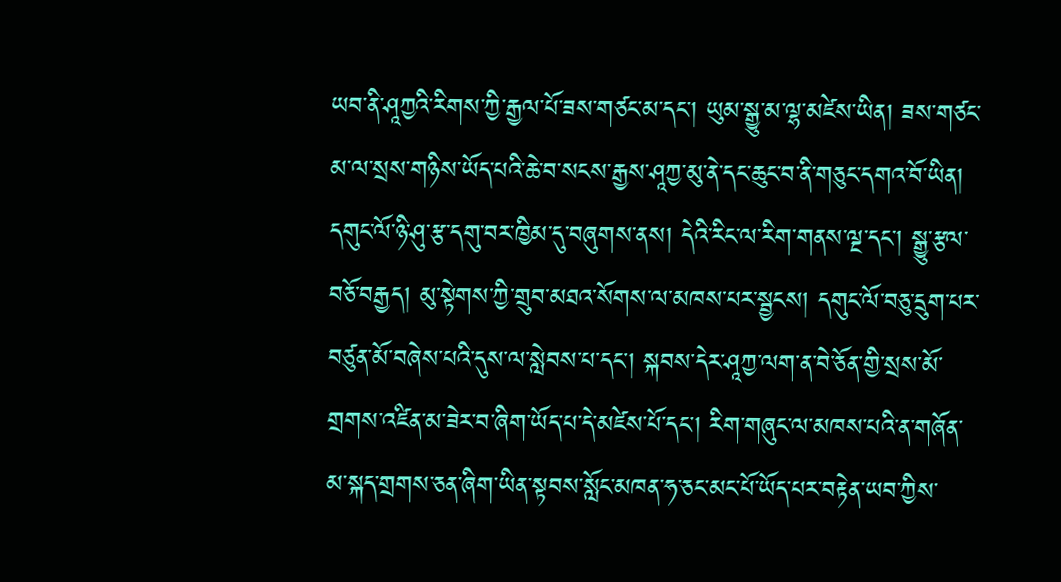ཡབ་ནི་ཤཱཀྱའི་རིགས་ཀྱི་རྒྱལ་པོ་ཟས་གཙང་མ་དང་། ཡུམ་སྒྱུ་མ་ལྷ་མཛེས་ཡིན། ཟས་གཙང་མ་ལ་སྲས་གཉིས་ཡོད་པའི་ཆེ་བ་སངས་རྒྱས་ཤཱཀྱ་མུ་ནེ་དང་ཆུང་བ་ནི་གཅུང་དགའ་བོ་ཡིན། དགུང་ལོ་ཉི་ཤུ་རྩ་དགུ་བར་ཁྱིམ་དུ་བཞུགས་ནས། དེའི་རིང་ལ་རིག་གནས་ལྔ་དང་། སྒྱུ་རྩལ་བཅོ་བརྒྱད། མུ་སྟེགས་ཀྱི་གྲུབ་མཐའ་སོགས་ལ་མཁས་པར་སྦྱངས། དགུང་ལོ་བཅུ་དྲུག་པར་བཙུན་མོ་བཞེས་པའི་དུས་ལ་སླེབས་པ་དང་། སྐབས་དེར་ཤཱཀྱ་ལག་ན་བེ་ཅོན་གྱི་སྲས་མོ་གྲགས་འཛིན་མ་ཟེར་བ་ཞིག་ཡོད་པ་དེ་མཛེས་པོ་དང་། རིག་གཞུང་ལ་མཁས་པའི་ན་གཞོན་མ་སྐད་གྲགས་ཅན་ཞིག་ཡིན་སྟབས་སློང་མཁན་ཧ་ཅང་མང་པོ་ཡོད་པར་བརྟེན་ཡབ་ཀྱིས་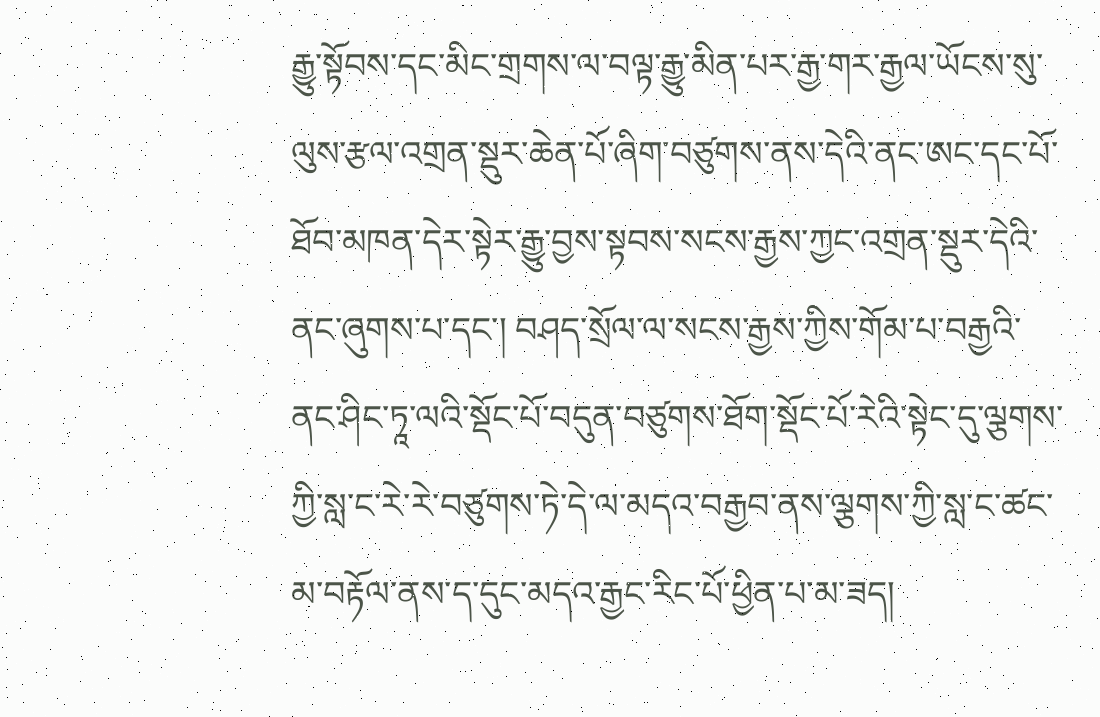རྒྱུ་སྟོབས་དང་མིང་གྲགས་ལ་བལྟ་རྒྱུ་མིན་པར་རྒྱ་གར་རྒྱལ་ཡོངས་སུ་ལུས་རྩལ་འགྲན་སྡུར་ཆེན་པོ་ཞིག་བཙུགས་ནས་དེའི་ནང་ཨང་དང་པོ་ཐོབ་མཁན་དེར་སྟེར་རྒྱུ་བྱས་སྟབས་སངས་རྒྱས་ཀྱང་འགྲན་སྡུར་དེའི་ནང་ཞུགས་པ་དང་། བཤད་སྲོལ་ལ་སངས་རྒྱས་ཀྱིས་གོམ་པ་བརྒྱའི་ནང་ཤིང་ཏཱ་ལའི་སྡོང་པོ་བདུན་བཙུགས་ཐོག་སྡོང་པོ་རེའི་སྟེང་དུ་ལྕགས་ཀྱི་སླ་ང་རེ་རེ་བཙུགས་ཏེ་དེ་ལ་མདའ་བརྒྱབ་ནས་ལྕགས་ཀྱི་སླ་ང་ཚང་མ་བརྟོལ་ནས་ད་དུང་མདའ་རྒྱང་རིང་པོ་ཕྱིན་པ་མ་ཟད།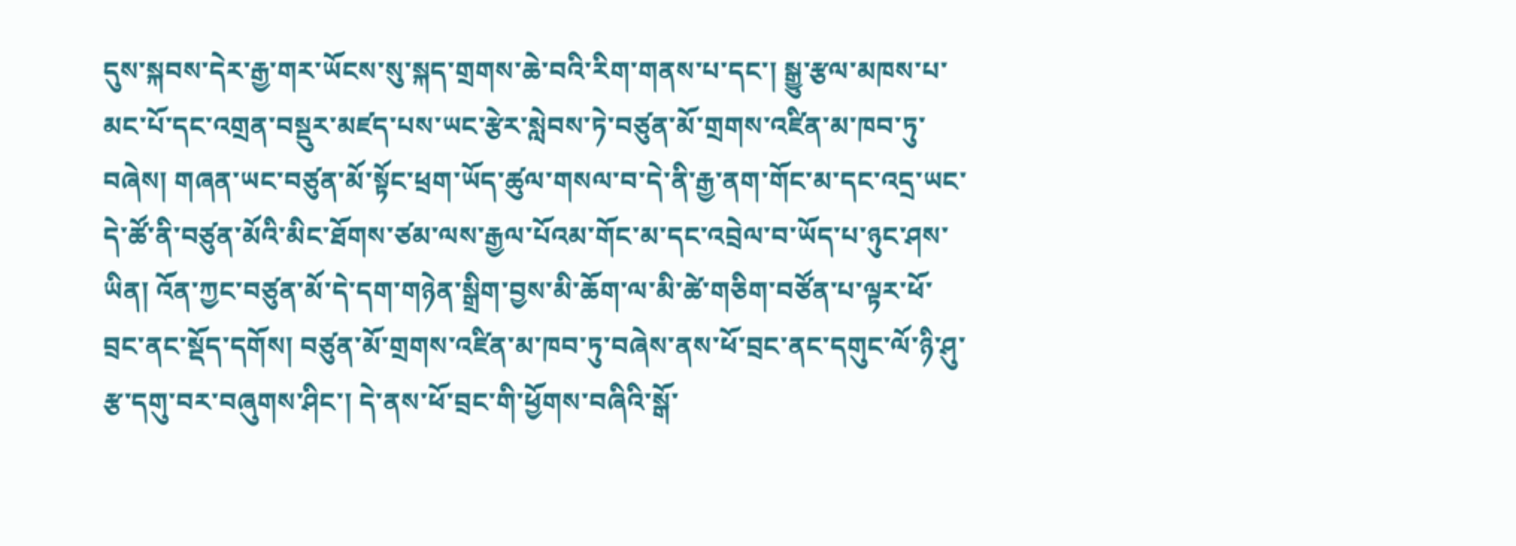དུས་སྐབས་དེར་རྒྱ་གར་ཡོངས་སུ་སྐད་གྲགས་ཆེ་བའི་རིག་གནས་པ་དང་། སྒྱུ་རྩལ་མཁས་པ་མང་པོ་དང་འགྲན་བསྡུར་མཛད་པས་ཡང་རྩེར་སླེབས་ཏེ་བཙུན་མོ་གྲགས་འཛིན་མ་ཁབ་ཏུ་བཞེས། གཞན་ཡང་བཙུན་མོ་སྟོང་ཕྲག་ཡོད་ཚུལ་གསལ་བ་དེ་ནི་རྒྱ་ནག་གོང་མ་དང་འདྲ་ཡང་དེ་ཚོ་ནི་བཙུན་མོའི་མིང་ཐོགས་ཙམ་ལས་རྒྱལ་པོའམ་གོང་མ་དང་འབྲེལ་བ་ཡོད་པ་ཉུང་ཤས་ཡིན། འོན་ཀྱང་བཙུན་མོ་དེ་དག་གཉེན་སྒྲིག་བྱས་མི་ཆོག་ལ་མི་ཚེ་གཅིག་བཙོན་པ་ལྟར་ཕོ་བྲང་ནང་སྡོད་དགོས། བཙུན་མོ་གྲགས་འཛིན་མ་ཁབ་ཏུ་བཞེས་ནས་ཕོ་བྲང་ནང་དགུང་ལོ་ཉི་ཤུ་རྩ་དགུ་བར་བཞུགས་ཤིང་། དེ་ནས་ཕོ་བྲང་གི་ཕྱོགས་བཞིའི་སྒོ་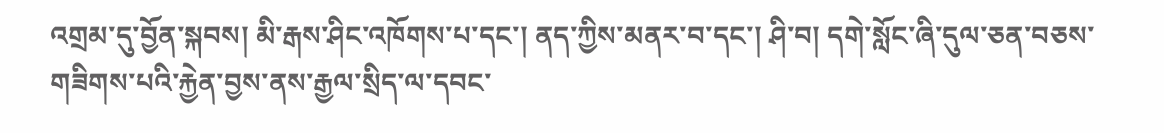འགྲམ་དུ་བྱོན་སྐབས། མི་རྒས་ཤིང་འཁོགས་པ་དང་། ནད་ཀྱིས་མནར་བ་དང་། ཤི་བ། དགེ་སློང་ཞི་དུལ་ཅན་བཅས་གཟིགས་པའི་རྐྱེན་བྱས་ནས་རྒྱལ་སྲིད་ལ་དབང་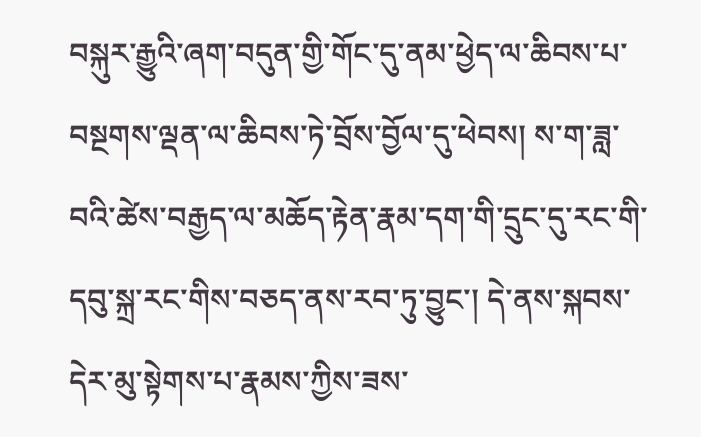བསྐུར་རྒྱུའི་ཞག་བདུན་གྱི་གོང་དུ་ནམ་ཕྱེད་ལ་ཆིབས་པ་བསྔགས་ལྡན་ལ་ཆིབས་ཏེ་བྲོས་བྱོལ་དུ་ཕེབས། ས་ག་ཟླ་བའི་ཚེས་བརྒྱད་ལ་མཆོད་རྟེན་རྣམ་དག་གི་དྲུང་དུ་རང་གི་དབུ་སྐྲ་རང་གིས་བཅད་ནས་རབ་ཏུ་བྱུང་། དེ་ནས་སྐབས་དེར་མུ་སྟེགས་པ་རྣམས་ཀྱིས་ཟས་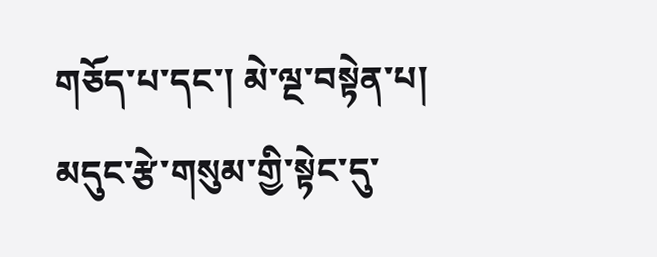གཅོད་པ་དང་། མེ་ལྔ་བསྟེན་པ། མདུང་རྩེ་གསུམ་གྱི་སྟེང་དུ་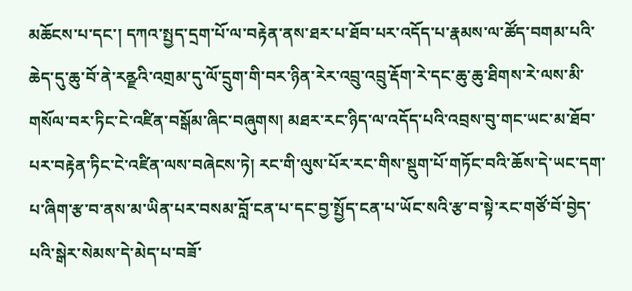མཆོངས་པ་དང་། དཀའ་སྤྱད་དྲག་པོ་ལ་བརྟེན་ནས་ཐར་པ་ཐོབ་པར་འདོད་པ་རྣམས་ལ་ཚོད་བགམ་པའི་ཆེད་དུ་ཆུ་བོ་ནེ་རནྫའི་འགྲམ་དུ་ལོ་དྲུག་གི་བར་ཉིན་རེར་འབྲུ་འབྲུ་རྡོག་རེ་དང་ཆུ་ཆུ་ཐིགས་རེ་ལས་མི་གསོལ་བར་ཏིང་ངེ་འཛིན་བསྒོམ་ཞིང་བཞུགས། མཐར་རང་ཉིད་ལ་འདོད་པའི་འབྲས་བུ་གང་ཡང་མ་ཐོབ་པར་བརྟེན་ཏིང་ངེ་འཛིན་ལས་བཞེངས་ཏེ། རང་གི་ལུས་པོར་རང་གིས་སྡུག་པོ་གཏོང་བའི་ཆོས་དེ་ཡང་དག་པ་ཞིག་རྩ་བ་ནས་མ་ཡིན་པར་བསམ་བློ་ངན་པ་དང་བྱ་སྤྱོད་ངན་པ་ཡོང་སའི་རྩ་བ་སྟེ་རང་གཙོ་བོ་བྱེད་པའི་སྒེར་སེམས་དེ་མེད་པ་བཟོ་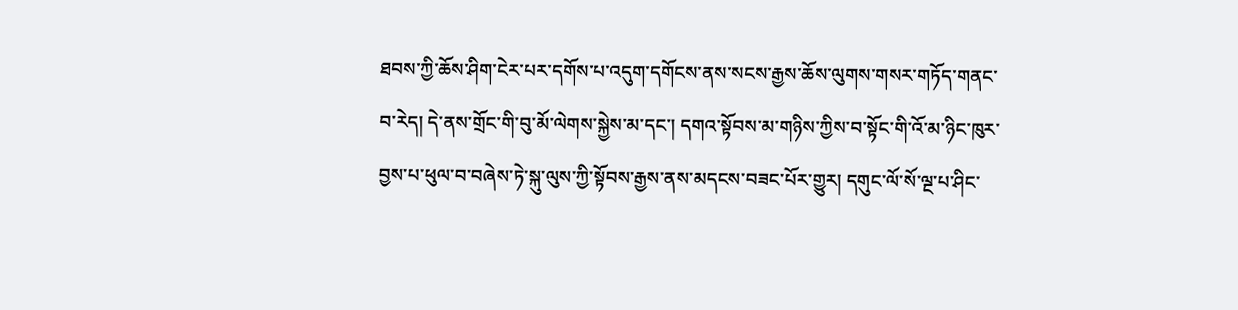ཐབས་ཀྱི་ཆོས་ཤིག་ངེར་པར་དགོས་པ་འདུག་དགོངས་ནས་སངས་རྒྱས་ཆོས་ལུགས་གསར་གཏོད་གནང་བ་རེད། དེ་ནས་གྲོང་གི་བུ་མོ་ལེགས་སྐྱེས་མ་དང་། དགའ་སྟོབས་མ་གཉིས་ཀྱིས་བ་སྟོང་གི་འོ་མ་ཉིང་ཁུར་བྱས་པ་ཕུལ་བ་བཞེས་ཏེ་སྐུ་ལུས་ཀྱི་སྟོབས་རྒྱས་ནས་མདངས་བཟང་པོར་གྱུར། དགུང་ལོ་སོ་ལྔ་པ་ཤིང་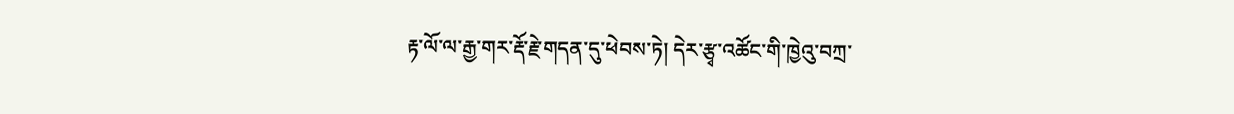རྟ་ལོ་ལ་རྒྱ་གར་རྡོ་རྗེ་གདན་དུ་ཕེབས་ཏེ། དེར་རྩྭ་འཚོང་གི་ཁྱེའུ་བཀྲ་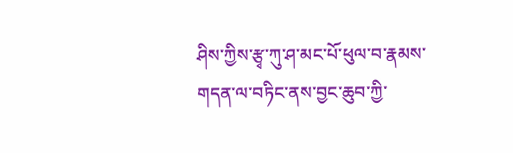ཤིས་ཀྱིས་རྩྭ་ཀུ་ཤ་མང་པོ་ཕུལ་བ་རྣམས་གདན་ལ་བཏིང་ནས་བྱང་ཆུབ་ཀྱི་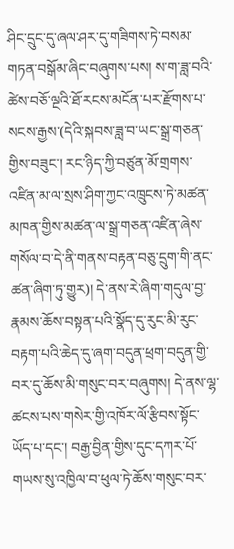ཤིང་དྲུང་དུ་ཞལ་ཤར་དུ་གཟིགས་ཏེ་བསམ་གཏན་བསྒོམ་ཞིང་བཞུགས་པས། ས་ག་ཟླ་བའི་ཚེས་བཅོ་ལྔའི་ཐོ་རངས་མངོན་པར་རྫོགས་པ་སངས་རྒྱས་(དེའི་སྐབས་ཟླ་བ་ཡང་སྒྲ་གཅན་གྱིས་བཟུང་། རང་ཉིད་ཀྱི་བཙུན་མོ་གྲགས་འཛིན་མ་ལ་སྲས་ཤིག་ཀྱང་འཁྲུངས་ཏེ་མཚན་མཁན་གྱིས་མཚན་ལ་སྒྲ་གཅན་འཛིན་ཞེས་གསོལ་བ་དེ་ནི་གནས་བརྟན་བཅུ་དྲུག་གི་ནང་ཚན་ཞིག་ཏུ་གྱུར)། དེ་ནས་རེ་ཞིག་གདུལ་བྱ་རྣམས་ཆོས་བསྟན་པའི་སྣོད་དུ་རུང་མི་རུང་བརྟག་པའི་ཆེད་དུ་ཞག་བདུན་ཕྲག་བདུན་གྱི་བར་དུ་ཆོས་མི་གསུང་བར་བཞུགས། དེ་ནས་ལྷ་ཚངས་པས་གསེར་གྱི་འཁོར་ལོ་རྩིབས་སྟོང་ཡོད་པ་དང་། བརྒྱ་བྱིན་གྱིས་དུང་དཀར་པོ་གཡས་སུ་འཁྱིལ་བ་ཕུལ་ཏེ་ཆོས་གསུང་བར་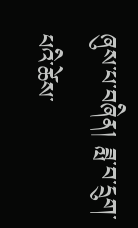ཞུས་པ་བཞིན། ཟླ་བ་དྲུག་པའི་ཚེས་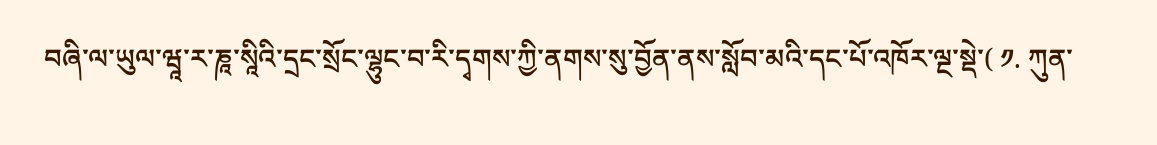བཞི་ལ་ཡུལ་ཝཱ་ར་ཎཱ་སཱིའི་དྲང་སྲོང་ལྷུང་བ་རི་དྭགས་ཀྱི་ནགས་སུ་བྱོན་ནས་སློབ་མའི་དང་པོ་འཁོར་ལྔ་སྡེ་( ༡. ཀུན་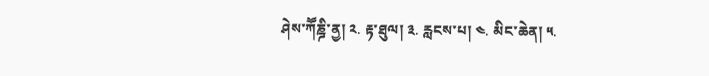ཤེས་ཀཽཎྜི་ནྱ། ༢. རྟ་ཐུལ། ༣. རླངས་པ། ༤. མིང་ཆེན། ༥.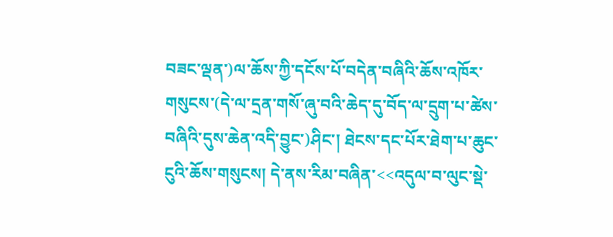བཟང་ལྡན་)ལ་ཆོས་ཀྱི་དངོས་པོ་བདེན་བཞིའི་ཆོས་འཁོར་གསུངས་(དེ་ལ་དྲན་གསོ་ཞུ་བའི་ཆེད་དུ་བོད་ལ་དྲུག་པ་ཚེས་བཞིའི་དུས་ཆེན་འདི་བྱུང་)ཤིང་། ཐེངས་དང་པོར་ཐེག་པ་ཆུང་ངུའི་ཆོས་གསུངས། དེ་ནས་རིམ་བཞིན་<<འདུལ་བ་ལུང་སྡེ་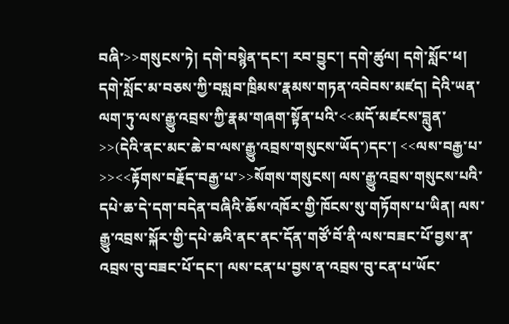བཞི་>>གསུངས་ཏེ། དགེ་བསྙེན་དང་། རབ་བྱུང་། དགེ་ཚུལ། དགེ་སློང་ཕ། དགེ་སློང་མ་བཅས་ཀྱི་བསླབ་ཁྲིམས་རྣམས་གཏན་འབེབས་མཛད། དེའི་ཡན་ལག་ཏུ་ལས་རྒྱུ་འབྲས་ཀྱི་རྣམ་གཞག་སྟོན་པའི་<<མདོ་མཛངས་བླུན་>>(དེའི་ནང་མང་ཆེ་བ་ལས་རྒྱུ་འབྲས་གསུངས་ཡོད་)དང་། <<ལས་བརྒྱ་པ་>><<རྟོགས་བརྗོད་བརྒྱ་པ་>>སོགས་གསུངས། ལས་རྒྱུ་འབྲས་གསུངས་པའི་དཔེ་ཆ་དེ་དག་བདེན་བཞིའི་ཆོས་འཁོར་གྱི་ཁོངས་སུ་གཏོགས་པ་ཡིན། ལས་རྒྱུ་འབྲས་སྐོར་གྱི་དཔེ་ཆའི་ནང་ནང་དོན་གཙོ་བོ་ནི་ལས་བཟང་པོ་བྱས་ན་འབྲས་བུ་བཟང་པོ་དང་། ལས་ངན་པ་བྱས་ན་འབྲས་བུ་ངན་པ་ཡོང་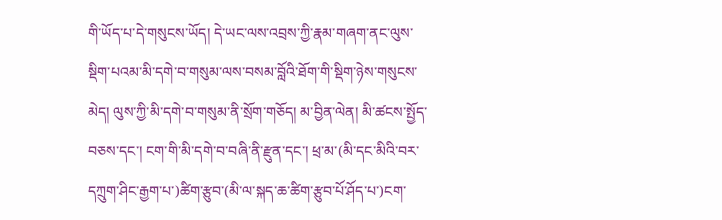གི་ཡོད་པ་དེ་གསུངས་ཡོད། དེ་ཡང་ལས་འབྲས་ཀྱི་རྣམ་གཞག་ནང་ལུས་སྡིག་པའམ་མི་དགེ་བ་གསུམ་ལས་བསམ་བློའི་ཐོག་གི་སྡིག་ཉེས་གསུངས་མེད། ལུས་ཀྱི་མི་དགེ་བ་གསུམ་ནི་སྲོག་གཅོད། མ་བྱིན་ལེན། མི་ཚངས་སྤྱོད་བཅས་དང་། ངག་གི་མི་དགེ་བ་བཞི་ནི་རྫུན་དང་། ཕྲ་མ་(མི་དང་མིའི་བར་དཀྲུག་ཤིང་རྒྱག་པ་)ཚིག་རྩུབ་(མི་ལ་སྐད་ཆ་ཚིག་རྩུབ་པོ་ཤོད་པ་)ངག་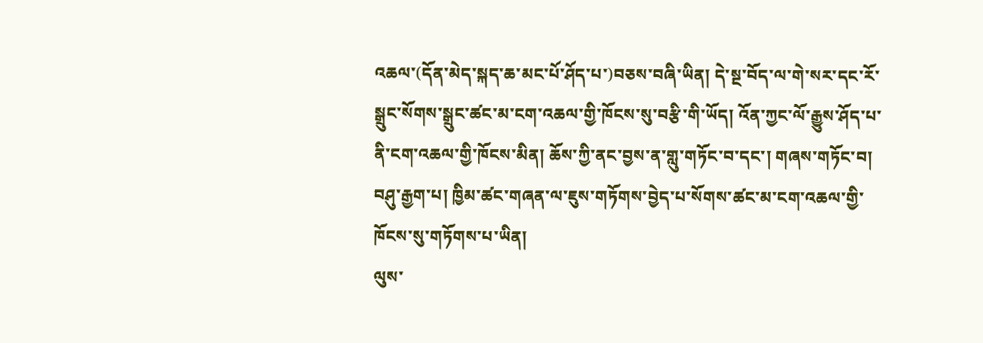འཆལ་(དོན་མེད་སྐད་ཆ་མང་པོ་ཤོད་པ་)བཅས་བཞི་ཡིན། དེ་སྔ་བོད་ལ་གེ་སར་དང་རོ་སྒྲུང་སོགས་སྒྲུང་ཚང་མ་ངག་འཆལ་གྱི་ཁོངས་སུ་བརྩི་གི་ཡོད། འོན་ཀྱང་ལོ་རྒྱུས་ཤོད་པ་ནི་ངག་འཆལ་གྱི་ཁོངས་མིན། ཆོས་ཀྱི་ནང་བྱས་ན་གླུ་གཏོང་བ་དང་། གཞས་གཏོང་བ། བཤུ་རྒྱག་པ། ཁྱིམ་ཚང་གཞན་ལ་ཇུས་གཏོགས་བྱེད་པ་སོགས་ཚང་མ་ངག་འཆལ་གྱི་ཁོངས་སུ་གཏོགས་པ་ཡིན།
ལུས་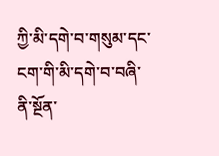ཀྱི་མི་དགེ་བ་གསུམ་དང་ངག་གི་མི་དགེ་བ་བཞི་ནི་སྔོན་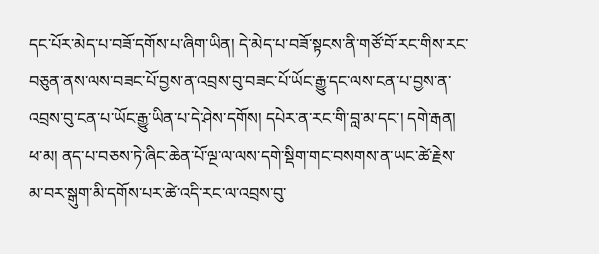དང་པོར་མེད་པ་བཟོ་དགོས་པ་ཞིག་ཡིན། དེ་མེད་པ་བཟོ་སྟངས་ནི་གཙོ་བོ་རང་གིས་རང་བཅུན་ནས་ལས་བཟང་པོ་བྱས་ན་འབྲས་བུ་བཟང་པོ་ཡོང་རྒྱུ་དང་ལས་ངན་པ་བྱས་ན་འབྲས་བུ་ངན་པ་ཡོང་རྒྱུ་ཡིན་པ་དེ་ཤེས་དགོས། དཔེར་ན་རང་གི་བླ་མ་དང་། དགེ་རྒན། ཕ་མ། ནད་པ་བཅས་ཏེ་ཞིང་ཆེན་པོ་ལྔ་ལ་ལས་དགེ་སྡིག་གང་བསགས་ན་ཡང་ཚེ་རྗེས་མ་བར་སྒུག་མི་དགོས་པར་ཚེ་འདི་རང་ལ་འབྲས་བུ་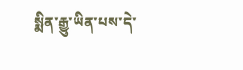སྨིན་རྒྱུ་ཡིན་པས་དེ་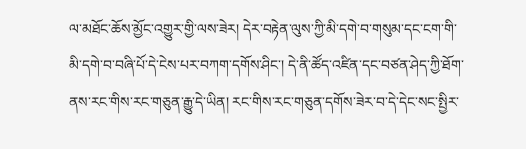ལ་མཐོང་ཆོས་མྱོང་འགྱུར་གྱི་ལས་ཟེར། དེར་བརྟེན་ལུས་ཀྱི་མི་དགེ་བ་གསུམ་དང་ངག་གི་མི་དགེ་བ་བཞི་པོ་དེ་ངེས་པར་བཀག་དགོས་ཤིང་། དེ་ནི་ཚོད་འཛིན་དང་བཙན་ཤེད་ཀྱི་ཐོག་ནས་རང་གིས་རང་གཅུན་རྒྱུ་དེ་ཡིན། རང་གིས་རང་གཅུན་དགོས་ཟེར་བ་དེ་དེང་སང་སྤྱིར་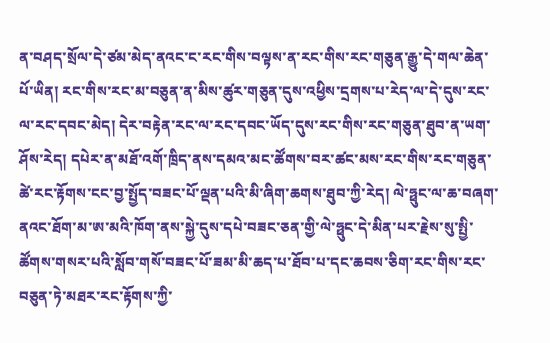ན་བཤད་སྲོལ་དེ་ཙམ་མེད་ནའང་ང་རང་གིས་བལྟས་ན་རང་གིས་རང་གཅུན་རྒྱུ་དེ་གལ་ཆེན་པོ་ཡིན། རང་གིས་རང་མ་བཅུན་ན་མིས་ཚུར་གཅུན་དུས་འཕྱིས་དྲགས་པ་རེད་ལ་དེ་དུས་རང་ལ་རང་དབང་མེད། དེར་བརྟེན་རང་ལ་རང་དབང་ཡོད་དུས་རང་གིས་རང་གཅུན་ཐུབ་ན་ཡག་ཤོས་རེད། དཔེར་ན་མཐོ་འགོ་ཁྲིད་ནས་དམའ་མང་ཚོགས་བར་ཚང་མས་རང་གིས་རང་གཅུན་ཚེ་རང་རྟོགས་ངང་བྱ་སྤྱོད་བཟང་པོ་ལྡན་པའི་མི་ཞིག་ཆགས་ཐུབ་ཀྱི་རེད། ལེ་ཧྥུང་ལ་ཆ་བཞག་ནའང་ཐོག་མ་ཨ་མའི་ཁོག་ནས་སྐྱེ་དུས་དཔེ་བཟང་ཅན་གྱི་ལེ་ཧྥུང་དེ་མིན་པར་རྗེས་སུ་སྤྱི་ཚོགས་གསར་པའི་སློབ་གསོ་བཟང་པོ་ཟམ་མི་ཆད་པ་ཐོབ་པ་དང་ཆབས་ཅིག་རང་གིས་རང་བཅུན་ཏེ་མཐར་རང་རྟོགས་ཀྱི་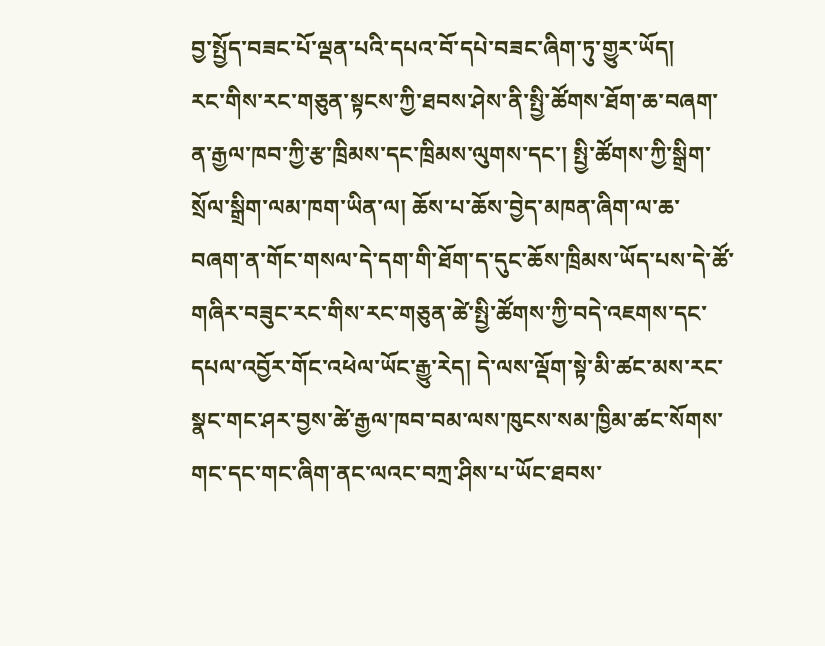བྱ་སྤྱོད་བཟང་པོ་ལྡན་པའི་དཔའ་བོ་དཔེ་བཟང་ཞིག་ཏུ་གྱུར་ཡོད།
རང་གིས་རང་གཅུན་སྟངས་ཀྱི་ཐབས་ཤེས་ནི་སྤྱི་ཚོགས་ཐོག་ཆ་བཞག་ན་རྒྱལ་ཁབ་ཀྱི་རྩ་ཁྲིམས་དང་ཁྲིམས་ལུགས་དང་། སྤྱི་ཚོགས་ཀྱི་སྒྲིག་སྲོལ་སྒྲིག་ལམ་ཁག་ཡིན་ལ། ཆོས་པ་ཆོས་བྱེད་མཁན་ཞིག་ལ་ཆ་བཞག་ན་གོང་གསལ་དེ་དག་གི་ཐོག་ད་དུང་ཆོས་ཁྲིམས་ཡོད་པས་དེ་ཚོ་གཞིར་བཟུང་རང་གིས་རང་གཅུན་ཚེ་སྤྱི་ཚོགས་ཀྱི་བདེ་འཇགས་དང་དཔལ་འབྱོར་གོང་འཕེལ་ཡོང་རྒྱུ་རེད། དེ་ལས་ལྡོག་སྟེ་མི་ཚང་མས་རང་སྣང་གང་ཤར་བྱས་ཚེ་རྒྱལ་ཁབ་བམ་ལས་ཁུངས་སམ་ཁྱིམ་ཚང་སོགས་གང་དང་གང་ཞིག་ནང་ལའང་བཀྲ་ཤིས་པ་ཡོང་ཐབས་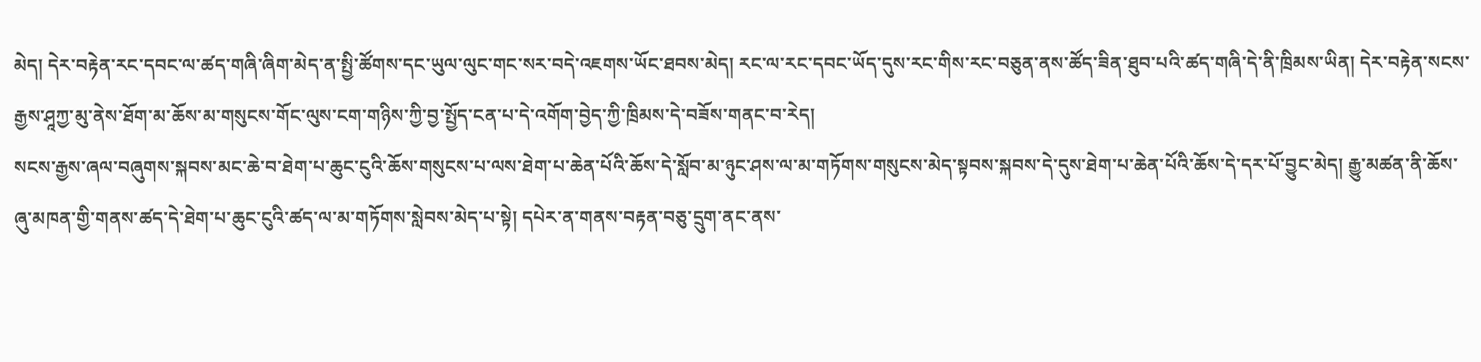མེད། དེར་བརྟེན་རང་དབང་ལ་ཚད་གཞི་ཞིག་མེད་ན་སྤྱི་ཚོགས་དང་ཡུལ་ལུང་གང་སར་བདེ་འཇགས་ཡོང་ཐབས་མེད། རང་ལ་རང་དབང་ཡོད་དུས་རང་གིས་རང་བཅུན་ནས་ཚོད་ཟིན་ཐུབ་པའི་ཚད་གཞི་དེ་ནི་ཁྲིམས་ཡིན། དེར་བརྟེན་སངས་རྒྱས་ཤཱཀྱ་མུ་ནེས་ཐོག་མ་ཆོས་མ་གསུངས་གོང་ལུས་ངག་གཉིས་ཀྱི་བྱ་སྤྱོད་ངན་པ་དེ་འགོག་བྱེད་ཀྱི་ཁྲིམས་དེ་བཟོས་གནང་བ་རེད།
སངས་རྒྱས་ཞལ་བཞུགས་སྐབས་མང་ཆེ་བ་ཐེག་པ་ཆུང་ངུའི་ཆོས་གསུངས་པ་ལས་ཐེག་པ་ཆེན་པོའི་ཆོས་དེ་སློབ་མ་ཉུང་ཤས་ལ་མ་གཏོགས་གསུངས་མེད་སྟབས་སྐབས་དེ་དུས་ཐེག་པ་ཆེན་པོའི་ཆོས་དེ་དར་པོ་བྱུང་མེད། རྒྱུ་མཚན་ནི་ཆོས་ཞུ་མཁན་གྱི་གནས་ཚད་དེ་ཐེག་པ་ཆུང་ངུའི་ཚད་ལ་མ་གཏོགས་སླེབས་མེད་པ་སྟེ། དཔེར་ན་གནས་བརྟན་བཅུ་དྲུག་ནང་ནས་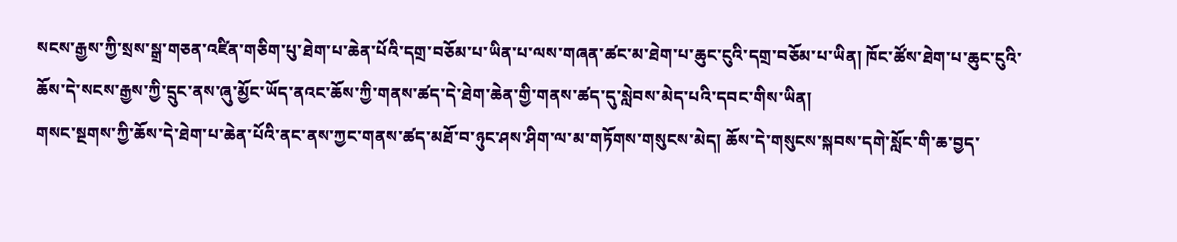སངས་རྒྱས་ཀྱི་སྲས་སྒྲ་གཅན་འཛིན་གཅིག་པུ་ཐེག་པ་ཆེན་པོའི་དགྲ་བཅོམ་པ་ཡིན་པ་ལས་གཞན་ཚང་མ་ཐེག་པ་ཆུང་ངུའི་དགྲ་བཅོམ་པ་ཡིན། ཁོང་ཚོས་ཐེག་པ་ཆུང་ངུའི་ཆོས་དེ་སངས་རྒྱས་ཀྱི་དྲུང་ནས་ཞུ་མྱོང་ཡོད་ནའང་ཆོས་ཀྱི་གནས་ཚད་དེ་ཐེག་ཆེན་གྱི་གནས་ཚད་དུ་སླེབས་མེད་པའི་དབང་གིས་ཡིན།
གསང་སྔགས་ཀྱི་ཆོས་དེ་ཐེག་པ་ཆེན་པོའི་ནང་ནས་ཀྱང་གནས་ཚད་མཐོ་བ་ཉུང་ཤས་ཤིག་ལ་མ་གཏོགས་གསུངས་མེད། ཆོས་དེ་གསུངས་སྐབས་དགེ་སློང་གི་ཆ་བྱད་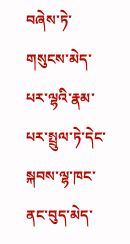བཞེས་ཏེ་གསུངས་མེད་པར་ལྷའི་རྣམ་པར་སྤྲུལ་ཏེ་དེང་སྐབས་ལྷ་ཁང་ནང་བུད་མེད་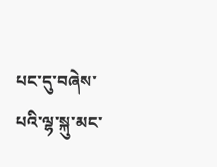པང་དུ་བཞེས་པའི་ལྷ་སྐུ་མང་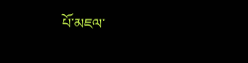པོ་མཇལ་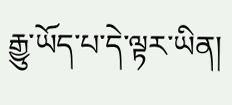རྒྱུ་ཡོད་པ་དེ་ལྟར་ཡིན།